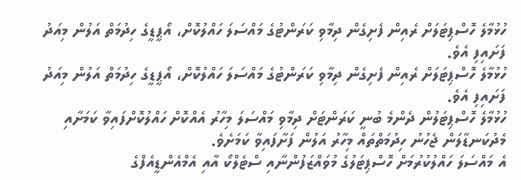ހުޅުމާލެ ހޮސްޕިޓަލަށް ރެއިން ފެށިގެން ދިމާވި ކަރަންޓުގެ މައްސަލަ ހައްލުކޮށް، އޯޕީޑީގެ ހިދުމަތް އަލުން މިއަދު ފަށައިފި އެވެ.
ހުޅުމާލެ ހޮސްޕިޓަލަށް ރެއިން ފެށިގެން ދިމާވި ކަރަންޓުގެ މައްސަލަ ހައްލުކޮށް، އޯޕީޑީގެ ހިދުމަތް އަލުން މިއަދު ފަށައިފި އެވެ.
ހުޅުމާލެ ހޮސްޕިޓަލުން ދެންމެ ބުނީ ކަރަންޓަށް ދިމާވި މައްސަލަ މިހާރު އެއްކޮށް ހައްލުކޮށްފައިވާ ކަމަށާއި މެދުކަނޑާލަން ޖެހުނު ހިދުމަތްތައް މިހާރު އަލުން ފަށާފައިވާ ކަމަށެވެ.
އެ މައްސަލަ ހައްލުކުރުމަށް ހޮސްޕިޓަލުގެ މުވައްޒަފުންނާއި ސްޓެލްކޯ އާއި އެމްއެންޑީއެފްގެ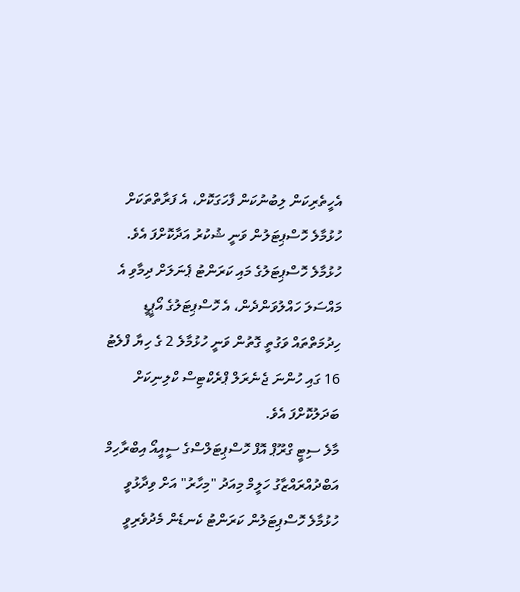އެހީތެރިކަން ލިބުނުކަން ފާހަގަކޮށް، އެ ފަރާތްތަކަށް ހުޅުމާލެ ހޮސްޕިޓަލުން ވަނީ ޝުކުރު އަދާކޮށްފަ އެވެ.
ހުޅުމާލެ ހޮސްޕިޓަލުގެ މައި ކަރަންޓު ޕެނަލަށް ދިމާވި އެ މައްސަލަ ހައްލުވަންދެން، އެ ހޮސްޕިޓަލުގެ އޯޕީޑީ ހިދުމަތްތައް ވަގުތީ ގޮތުން ވަނީ ހުޅުމާލެ 2 ގެ ހިޔާ ފްލެޓު 16 ގައި ހުންނަ ޖެނެރަލް ޕްރެކްޓިސް ކްލިނިކަށް ބަދަލުކޮށްފަ އެވެ.
މާލެ ސިޓީ ގްރޫޕް އޮފް ހޮސްޕިޓަލްސްގެ ސީއީއޯ އިބްރާހިމް އަބްދުއްރައްޒާގު ހަލީމް މިއަދު "މިހާރު" އަށް ވިދާޅުވީ ހުޅުމާލެ ހޮސްޕިޓަލުން ކަރަންޓު ކެނޑެން މެދުވެރިވީ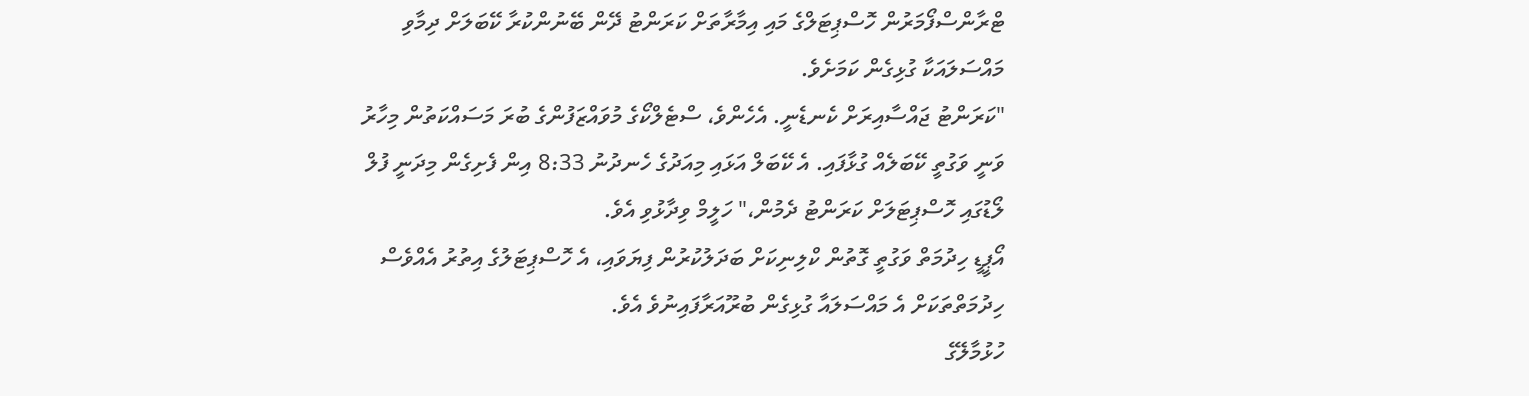ޓްރާންސްފޯމަރުން ހޮސްޕިޓަލްގެ މައި އިމާރާތަށް ކަރަންޓު ދޭން ބޭނުންކުރާ ކޭބަލަށް ދިމާވި މައްސަލައަކާ ގުޅިގެން ކަމަށެވެ.
"ކަރަންޓު ޖައްސާއިރަށް ކެނޑެނީ. އެހެންވެ، ސްޓެލްކޯގެ މުވައްޒަފުންގެ ބުރަ މަސައްކަތުން މިހާރު ވަނީ ވަގުތީ ކޭބަލެއް ގުޅާފައި. އެ ކޭބަލް އަޅައި މިއަދުގެ ހެނދުނު 8:33 އިން ފެށިގެން މިދަނީ ފުލް ލޯޑުގައި ހޮސްޕިޓަލަށް ކަރަންޓު ދެމުން،" ހަލީމް ވިދާޅުވި އެވެ.
އޯޕީޑީ ހިދުމަތް ވަގުތީ ގޮތުން ކްލިނިކަށް ބަދަލުކުރުން ފިޔަވައި، އެ ހޮސްޕިޓަލުގެ އިތުރު އެއްވެސް ހިދުމަތްތަކަށް އެ މައްސަލައާ ގުޅިގެން ބުރޫއަރާފައިނުވެ އެވެ.
ހުޅުމާލޭގެ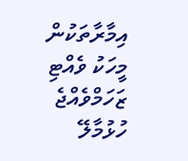އިމާރާތަކުން މީހަކު ވެއްޓި ޒަހަމްވެއްޖެ
ހުޅުމާލޭ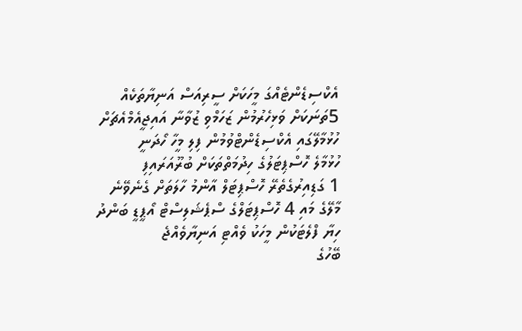އެކްސިޑެންޓެއްގަ މީހަކަށް ސީރިއަސް އަނިޔާތަކެއް
5ތަނަކަށް ވަޅިހެރުމުން ޒަހަމްވި ޒުވާނާ އައިޖީއެމްއެޗަށް
ހުޅުމާލޭގައި އެކްސިޑެންޓްވުމުން ފިލި މީހާ ހޯދަނީ
ހުޅުމާލެ ހޮސްޕިޓަލުގެ ހިދުމަތްތަކަށް ބުރޫއަރައިފި
1 ގަޑިއިރުގެތެރޭ ހޮސްޕިޓަލް އާންމު ހާލަތަށް ގެނެވޭނެ
މާލޭގެ މައި 4 ހޮސްޕިޓަލްގެ ސްޕެޝަލިސްޓް އޯޕީޑީ ބަންދު
ހިޔާ ފްލެޓަކުން މީހަކު ވެއްޓި އަނިޔާވެއްޖެ
ބޭހުގެ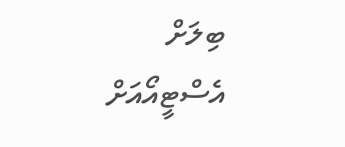ބިލަށް އެސްޓީއޯއަށް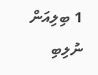1 ބިލިއަން ނުލިބި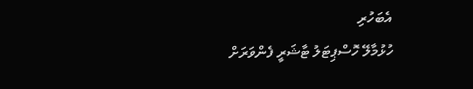އެބަހުރި
ހުޅުމާލޭ ހޮސްޕިޓަލު ޓާޝަރީ ފެންވަރަށް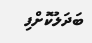ބަދަލުކޮށްފި